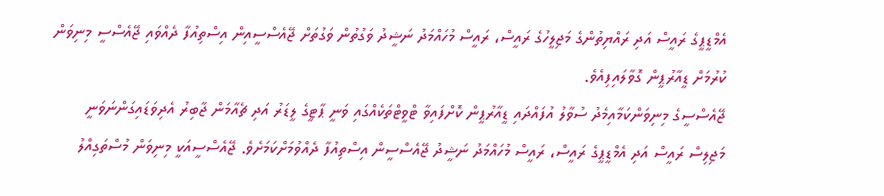އެމްޑީޕީގެ ރައީސް އަދި ރައްޔިތުންގެ މަޖިލީހުގެ ރައީސް، ރައީސް މުހައްމަދު ނަޝީދު ވަގުތުން ވަގުތަށް ޖޭއެސްސީއިން އިސްތިއުފާ ދެއްވައި ޖޭއެސްސީ މިނިވަން ކުރުމަށް ޑީއާރުޕީން ގޮވާލައިފިއެވެ.
ޖޭއެސްސީގެ މިނިވަންކަމާއިމެދު ސުވާލު އުފައްދައި ޑީއާރުޕީން ކޮށްފައިވާ ޓްވީޓްތަކެއްގައި ވަނީ ޕާޓީގެ ލީޑަރު އަދި ޗެއާމަން ޖާބިރު އެދިވަޑައިގަންނަވަނީ މަޖިލިސް ރައީސް އަދި އެމްޑީޕީގެ ރައީސް، ރައީސް މުހައްމަދު ނަޝީދު ޖޭއެސްސީން އިސްތިއުފާ ދެއްވުމަށްކަމަށެވެ. ޖޭއެސްސީއަކީ މިނިވަން މުސްތަގިއްލު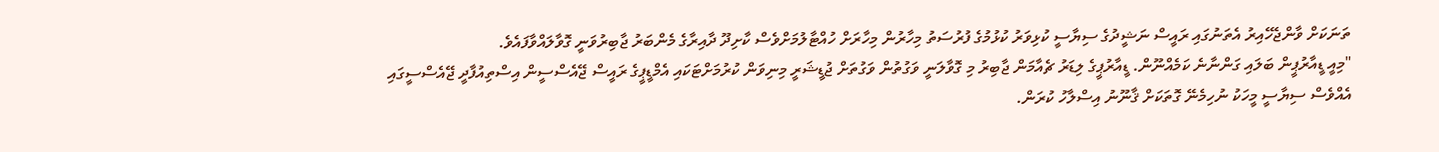ތަނަކަށް ވާންޖެހޭއިރު އެތަނުގައި ރައީސް ނަޝީދުގެ ސިޔާސީ ކުޅިވަރު ކުޅުމުގެ ފުރުސަތު މިހާރުން މިހާރަށް ހުއްޓާލުމަށްވެސް ކާށިދޫ ދާއިރާގެ މެންބަރު ޖާބިރުވަނީ ގޮވާލައްވާފައެވެ.
"މިއީ ޑީއާރުޕީން ބަލައި ގަންނާނެ ކަމެއްނޫން. ޑީއާރުޕީގެ ލިޑަރު ޗެއާމަން ޖާބިރު މި ގޮވާލަނީ ވަގުތުން ވަގުތަށް ޖުޑީޝަރީ މިނިވަން ކުރުމަށްޓަކައި އެމްޑީޕީގެ ރައީސް ޖޭއެސްސީން އިސްތިއުފާދީ ޖޭއެސްސީގައި އެއްވެސް ސިޔާސީ މީހަކު ނުހިމެނޭ ގޮތަކަށް ޤާނޫނު އިސްލާހު ކުރަން.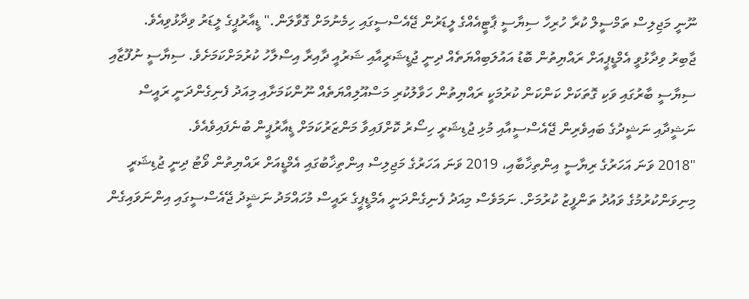ނޫނީ މަޖިލިސް ތަމްސީލް ކުރާ ހުރިހާ ސިޔާސީ ޕާޓީއެއްގެ ލީޑަރުން ޖޭއެސްސީގައި ހިމެނުމަށް ގޮވާލަން." ޑީއާރުޕީގެ ލީޑަރު ވިދާޅުވިއެވެ.
ޖާބިރު ވިދާޅުވީ އެމްޑީޕީއަށް ރައްޔިތުން ބޮޑު އައުލަބިއްޔަތެއް ދިނީ ޖުޑީޝަރީއާއި ޝަރުއީ ދާއިރާ އިސްލާހު ކުރުމަށްކަމަށެވެ. ސިޔާސީ ނުފޫޒާއި ސިޔާސީ ބާރުގައި ވަކި ގޮތަކަށް ކަންކަން ކުރުމަކީ ރައްޔިތުން ހަވާލުކުރި މަސްއޫލިއްޔަތެއް ނޫންކަމަށާއި މިއަދު ފެނިގެންދަނީ ރައީސް ނަޝީދާއި ނަޝީދުގެ ބައިވެރިން ޖޭއެސްސީއާއި މުޅި ޖުޑިޝަރީ ހިސޯރު ކޮށްފައިވާ މަންޒަރުކަމަށް ޑީއާރުޕީން ބުނެފައިވެއެވެ.
"2018 ވަނަ އަހަރުގެ ރިޔާސީ އިންތިޚާބާއި، 2019 ވަނަ އަހަރުގެ މަޖިލިސް އިންތިޚާބުގައި އެމްޑީއަށް ރައްޔިތުން ވޯޓު ދިނީ ޖުޑިޝަރީ މިނިވަންކުރުމުގެ ވައުދު ތަންފީޒު ކުރުމަށް. ނަމަވެސް މިއަދު ފެނިގެންދަނީ އެމްޑީޕީގެ ރައީސް މުހައްމަދު ނަޝީދު ޖޭއެސްސީގައި އިންނަވައިގެން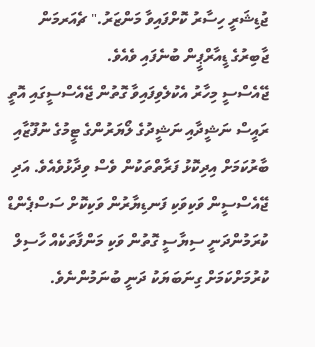ޖުޑިޝަރީ ހިސާރު ކޮށްފައިވާ މަންޒަރު." ޗެއަރމަން ޖާބިރުގެ ޑީއާރްޕީން ބުނެފައި ވެއެވެ.
ޖޭއެސްސީ މިހާރު އެކުލެވިފައިވާ ގޮތުން ޖޭއެސްސީގައި އޮތީ ރައީސް ނަޝީދާއި ނަޝީދުގެ ލޯޔަރުންގެ ޓީމުގެ ނުފޫޒާއި ބާރުކަމަށް އިދިކޮޅު ފަރާތްތަކުން ވެސް ވިދާޅުވެއެވެ. އަދި ޖޭއެސްސީން ވަކިވަކި ފަނޑިޔާރުން ވަކިކޮށް ސަސްޕެންޑް ކުރަމުންދަނީ ސިޔާސީ ގޮތުން ވަކި މަންފާތަކެއް ހާސިލް ކުރުމަށްކަމަށް ގިނަބަޔަކު ދަނީ ބުނަމުންނެވެ.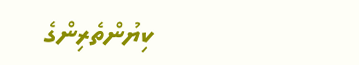ކިޔުންތެރިންގެ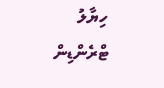ހިޔާލު
ޓްރެންޑިން